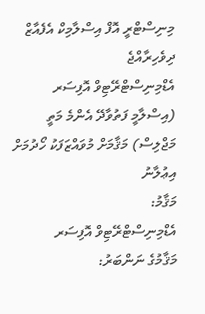މިނިސްޓްރީ އޮފް އިސްލާމިކް އެފެއާޒް
ދިވެހިރާއްޖެ
އެޑްމިނިސްޓްރޭޓިވް އޮފިސަރ (އިސްލާމީ ފަތުވާދޭ އެންމެ މަތީ މަޖްލިސް) މަޤާމަށް މުވައްޒަފަކު ހޯދުމަށް
އިޢުލާނު
މަޤާމު:
އެޑްމިނިސްޓްރޭޓިވް އޮފިސަރ
މަޤާމުގެ ނަންބަރު: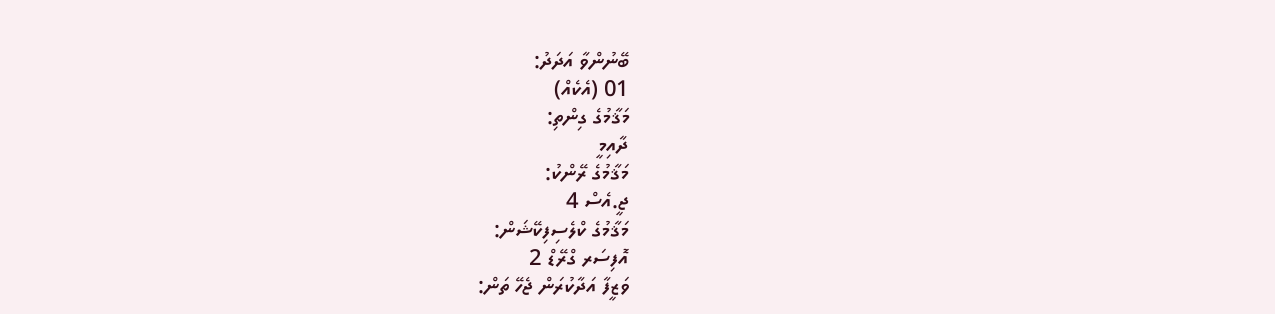ބޭނުންވާ އަދަދު:
01 (އެކެއް)
މަޤާމުގެ ގިންތި:
ދާއިމީ
މަޤާމުގެ ރޭންކު:
ޖީ.އެސް 4
މަޤާމުގެ ކްލެސިފިކޭޝަން:
އޮފިސަރ ގްރޭޑް 2
ވަޒީފާ އަދާކުރަން ޖެހޭ ތަން: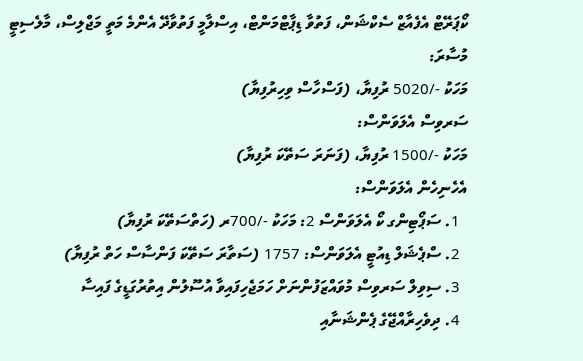ކޯޕަރޭޓް އެފެއާޒް ސެކްޝަން، ފަތުވާ ޑިޕާޓްމަންޓް، އިސްލާމީ ފަތުވާދޭ އެންމެ މަތީ މަޖްލިސް، މާލެސިޓީ
މުސާރަ:
މަހަކު -/5020 ރުފިޔާ، (ފަސްހާސް ވިހިރުފިޔާ)
ސަރވިސް އެލަވަންސް:
މަހަކު -/1500 ރުފިޔާ، (ފަނަރަ ސަތޭކަ ރުފިޔާ)
އެހެނިހެން އެލަވަންސް:
  1. ސަޕޯޓިންގ ކޯ އެލަވަންސް 2: މަހަކު -/700ރ (ހަތްސަތޭކަ ރުފިޔާ)
  2. ސްޕެޝަލް ޑިއުޓީ އެލަވަންސް: 1757 (ސަތާރަ ސަތޭކަ ފަންސާސް ހަތް ރުފިޔާ)
  3. ސިވިލް ސަރވިސް މުވައްޒަފުންނަށް ހަމަޖެހިފައިވާ އުސޫލުން އިތުރުގަޑީގެ ފައިސާ
  4. ދިވެހިރާއްޖޭގެ ޕެންޝަނާއި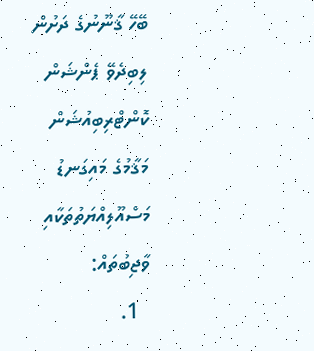ބޭހޭ ޤާނޫނުގެ ދަށުން ލިބިދެވޭ ޕެންޝަން ކޮންޓްރިބިއުޝަން
މަޤާމުގެ މައިގަނޑު މަސްއޫލިއްޔަތުތަކާއި ވާޖިބުތައް:
  1.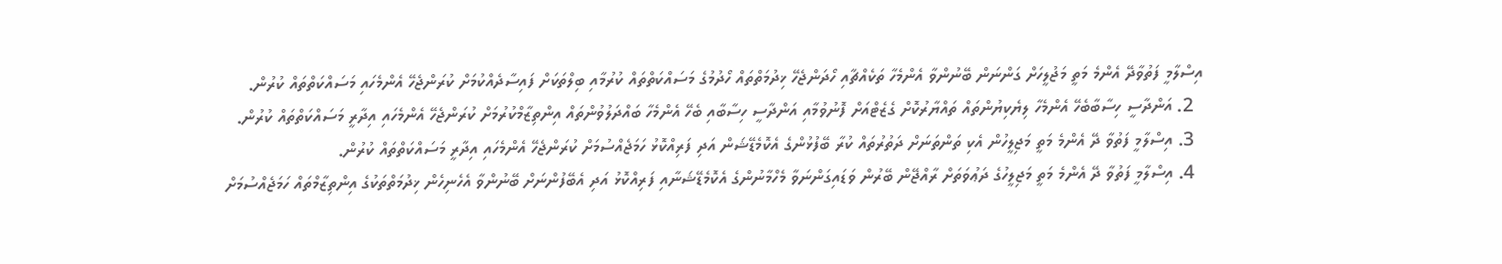އިސްލާމީ ފަތުވާދޭ އެންމެ މަތީ މަޖުލީހަށް ގަންނަން ބޭނުންވާ އެންމެހާ ތަކެއްޗާއި ހޯދަންޖެހޭ ޚިދުމަތްތައް ހޯދުމުގެ މަސައްކަތްތައް ކުރުމާއި ބިލްތަކަށް ފައިސާދެއްކުމަށް ކުރަންޖެހޭ އެންމެހައި މަސައްކަތްތައް ކުރުން.
  2. އަންދާސީ ހިސާބާބެހޭ އެންމެހާ ލިޔެކިޔުންތައް ތައްޔާރުކޮށް ގެޒެޓްއަށް ފޮނުވުމާއި އަންދާސީ ހިސާބާއި ބެހޭ އެންމެހާ ބައްދަލުވުންތައް އިންތިޒާމްކުރުމަށް ކުރަންޖެހޭ އެންމެހައި އިދާރީ މަސައްކަތްތައް ކުރުން.
  3. އިސްލާމީ ފަތުވާ ދޭ އެންމެ މަތީ މަޖިލީހުން އެކި ތަންތަނަށް ދަތުރުތައް ކުރާ ބޭފުޅުންގެ އެކޮމެޑޭޝަން އަދި ފަރިއްކޮޅު ހަމަޖެއްސުމަށް ކުރަންޖެހޭ އެންމެހައި އިދާރީ މަސައްކަތްތައް ކުރުން.
  4. އިސްލާމީ ފަތުވާ ދޭ އެންމެ މަތީ މަޖިލީހުގެ ދަޢުވަތަށް ރާއްޖޭން ބޭރުން ވަޑައިގަންނަވާ މެހްމާނުންގެ އެކޮމެޑޭޝަނާއި ފަރިއްކޮޅު އަދި އެބޭފުންނަށް ބޭނުންވާ އެހެނިހެން ޚިދުމަތްތަކުގެ އިންތިޒާމްތައް ހަމަޖެއްސުމަށް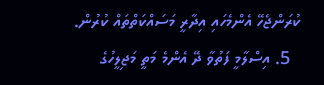ކުރަންޖެހޭ އެންމެހައި އިދާރީ މަސައްކަތްތައް ކުރުން.
  5. އިސްލާމީ ފަތުވާ ދޭ އެންމެ މަތީ މަޖިލީހުގެ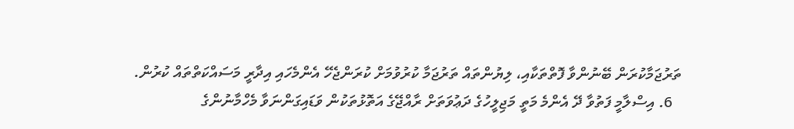ތަރުޖަމާކުރަން ބޭނުންވާ ފޮތްތަކާއި، ލިޔުންތައް ތަރުޖަމާ ކުރުވުމަށް ކުރަންޖެހޭ އެންމެހައި އިދާރީ މަސައްކަތްތައް ކުރުން.
  6. އިސްލާމީ ފަތުވާ ދޭ އެންމެ މަތީ މަޖިލީހުގެ ދަޢުވަތަށް ރާއްޖޭގެ އަތޮޅުތަކުން ވަޑައިގަންނަވާ މެހްމާނުންގެ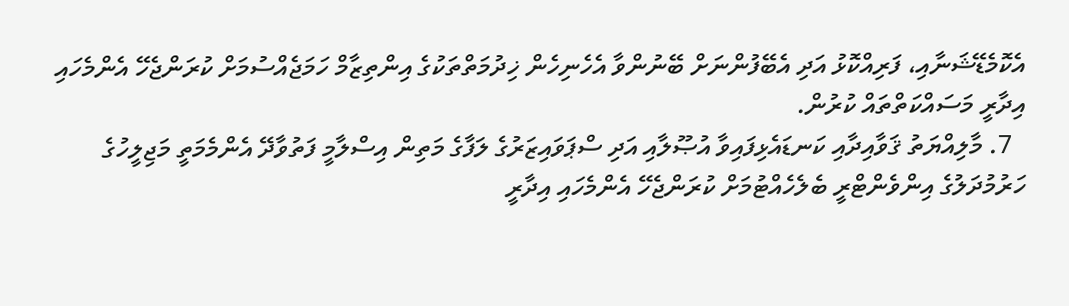އެކޮމެޑޭޝަނާއި، ފަރިއްކޮޅު އަދި އެބޭފުންނަށް ބޭނުންވާ އެހެނިހެން ޚިދުމަތްތަކުގެ އިންތިޒާމް ހަމަޖެއްސުމަށް ކުރަންޖެހޭ އެންމެހައި އިދާރީ މަސައްކަތްތައް ކުރުން.
  7. މާލިއްޔަތު ޤަވާއިދާއި ކަނޑައެޅިފައިވާ އުޞޫލާއި އަދި ސްޕަވައިޒަރުގެ ލަފާގެ މަތިން އިސްލާމީ ފަތުވާދޭ އެންމެމަތީ މަޖިލީހުގެ ހަރުމުދަލުގެ އިންވެންޓްރީ ބެލެހެއްޓުމަށް ކުރަންޖެހޭ އެންމެހައި އިދާރީ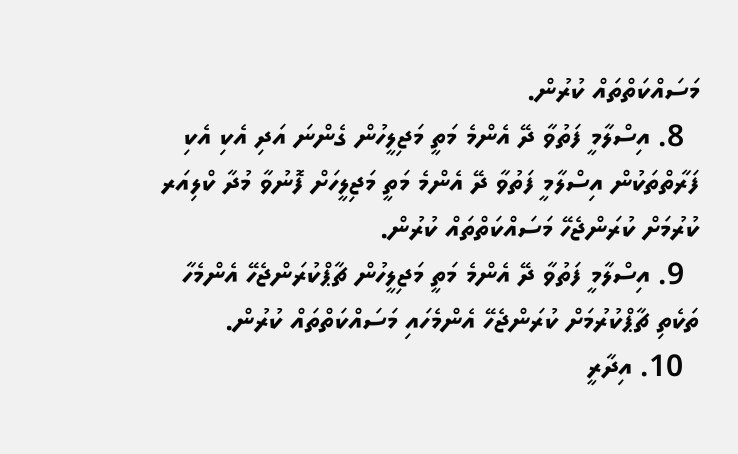މަސައްކަތްތައް ކުރުން.
  8. އިސްލާމީ ފަތުވާ ދޭ އެންމެ މަތީ މަޖިލީހުން ގެންނަ އަދި އެކި އެކި ފަރާތްތަކުން އިސްލާމީ ފަތުވާ ދޭ އެންމެ މަތީ މަޖިލީހަށް ފޮނުވާ މުދާ ކްލިއަރ ކުރުމަށް ކުރަންޖެހޭ މަސައްކަތްތައް ކުރުން.
  9. އިސްލާމީ ފަތުވާ ދޭ އެންމެ މަތީ މަޖިލީހުން ޗާޕްކުރަންޖެހޭ އެންމެހާ ތަކެތި ޗާޕްކުރުމަށް ކުރަންޖެހޭ އެންމެހައި މަސައްކަތްތައް ކުރުން.
  10. އިދާރީ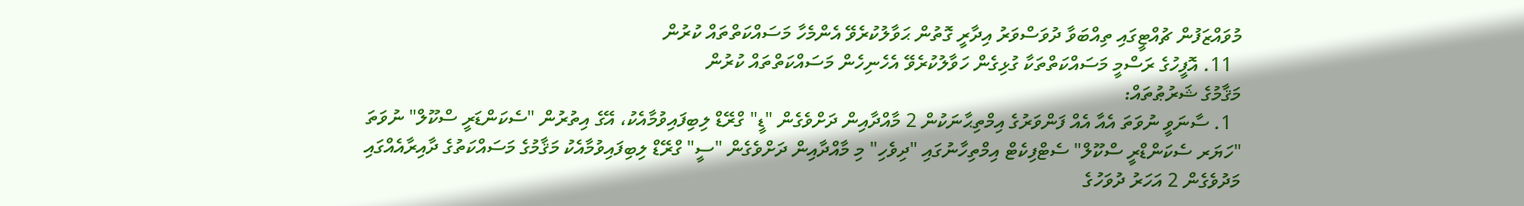މުވައްޒަފުން ޗުއްޓީގައި ތިއްބަވާ ދުވަސްވަރު އިދާރީ ގޮތުން ޙަވާލުކުރެވޭ އެންމެހާ މަސައްކަތްތައް ކުރުން
  11. އޮފީހުގެ ރަސްމީ މަސައްކަތްތަކާ ގުޅިގެން ހަވާލުކުރެވޭ އެހެނިހެން މަސައްކަތްތައް ކުރުން
މަޤާމުގެ ޝަރުޠުތައް:
  1. ސާނަވީ ނުވަތަ އެއާ އެއް ފަންވަރުގެ އިމްތިޙާނަކުން 2 މާއްދާއިން ދަށްވެގެން "ޑީ" ގްރޭޑް ލިބިފައިވުމާއެކު، އޭގެ އިތުރުން "ސެކަންޑަރީ ސްކޫލް" ނުވަތަ "ހަޔަރ ސެކަންޑްރީ ސްކޫލް" ސެޓްފިކެޓް އިމްތިހާނުގައި "ދިވެހި" މި މާއްދާއިން ދަށްވެގެން "ސީ" ގްރޭޑް ލިބިފައިވުމާއެކު މަޤާމުގެ މަސައްކަތުގެ ދާއިރާއެއްގައި މަދުވެގެން 2 އަހަރު ދުވަހުގެ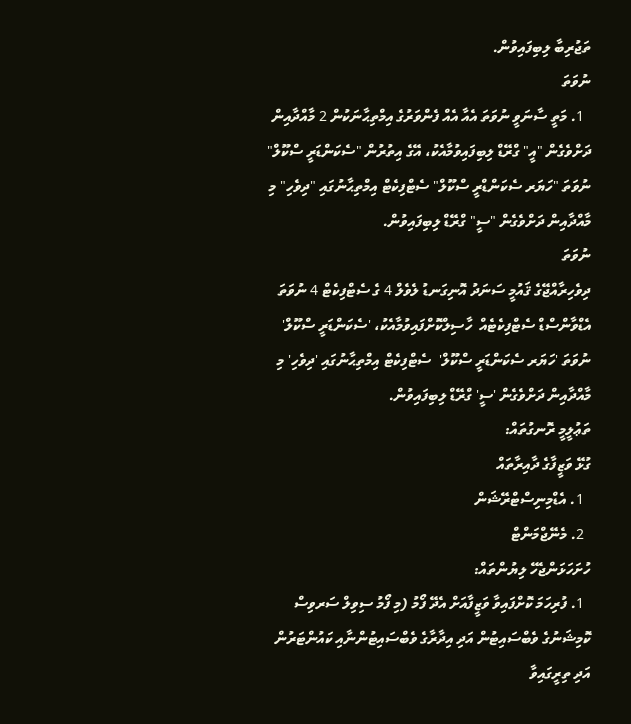ތަޖުރިބާ ލިބިފައިވުން.
ނުވަތަ
  1. މަތީ ސާނަވީ ނުވަތަ އެއާ އެއް ފެންވަރުގެ އިމްތިޙާނަކުން 2 މާއްދާއިން ދަށްވެގެން "އީ" ގްރޭޑް ލިބިފައިވުމާއެކު، އޭގެ އިތުރުން "ސެކަންޑަރީ ސްކޫލް" ނުވަތަ "ހަޔަރ ސެކަންޑްރީ ސްކޫލް" ސެޓްފިކެޓް އިމްތިޙާނުގައި "ދިވެހި" މި މާއްދާއިން ދަށްވެގެން "ސީ" ގްރޭޑް ލިބިފައިވުން.
ނުވަތަ
ދިވެހިރާއްޖޭގެ ޤައުމީ ސަނަދު އޮނިގަނޑު ލެވެލް 4 ގެ ސެޓްފިކެޓް 4 ނުވަތަ އެޑްވާންސްޑް ސެޓްފިކެޓެއް  ހާސިލްކޮށްފައިވުމާއެކު، 'ސެކަންޑަރީ ސްކޫލް' ނުވަތަ 'ހަޔަރ ސެކަންޑަރީ ސްކޫލް'  ސެޓްފިކެޓް އިމްތިޙާނުގައި 'ދިވެހި' މި މާއްދާއިން ދަށްވެގެން 'ސީ' ގްރޭޑް ލިބިފައިވުން.
ތަޢުލީމީ ރޮނގުތައް:
ގުޅޭ ވަޒީފާގެ ދާއިރާތައް
  1. އެޑްމިނިސްޓްރޭޝަން
  2. މެނޭޖްމަންޓް
ހުށަހަޅަންޖެހޭ ލިޔުންތައް:
  1. ފުރިހަމަ ކޮށްފައިވާ ވަޒީފާއަށް އެދޭ ފޯމު (މި ފޯމު ސިވިލް ސަރވިސް ކޮމިޝަނުގެ ވެބްސައިޓުން އަދި އިދާރާގެ ވެބްސައިޓުންނާއި ކައުންޓަރުން އަދި ތިރީގައިވާ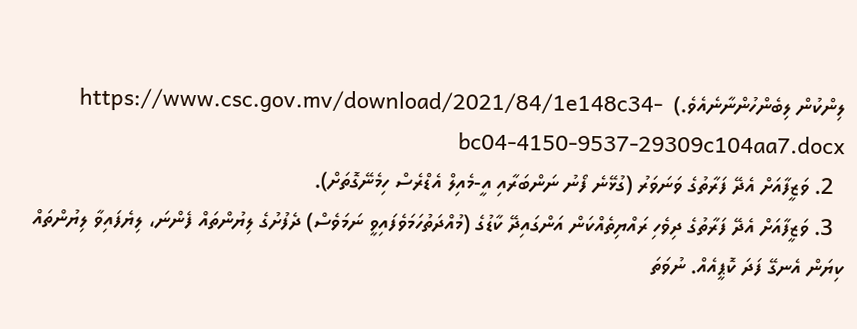ލިންކުން ލިބެންހުންނާނެއެވެ.)  https://www.csc.gov.mv/download/2021/84/1e148c34-bc04-4150-9537-29309c104aa7.docx
  2. ވަޒީފާއަށް އެދޭ ފަރާތުގެ ވަނަވަރު (ގުޅޭނެ ފޯނު ނަންބަރާއި އީ-މެއިލް އެޑްރެސް ހިމެނޭގޮތަށް).
  3. ވަޒީފާއަށް އެދޭ ފަރާތުގެ ދިވެހި ރައްޔިތެއްކަން އަންގައިދޭ ކާޑުގެ (މުއްދަތުހަމަވެފައިވީ ނަމަވެސް) ދެފުށުގެ ލިޔުންތައް ފެންނަ، ލިޔެފައިވާ ލިޔުންތައް ކިޔަން އެނގޭ ފަދަ ކޮޕީއެއް. ނުވަތަ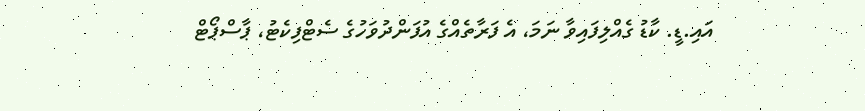އައި.ޑީ. ކާޑު ގެއްލިފައިވާ ނަމަ، އެ ފަރާތެއްގެ އުފަންދުވަހުގެ ސެޓްފިކެޓު، ޕާސްޕޯޓް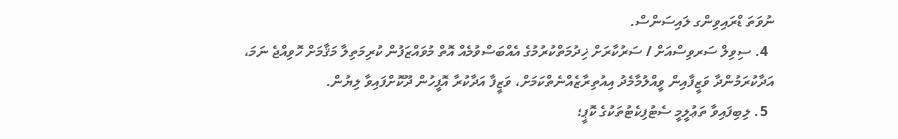ނުވަތަ ޑްރައިވިންގ ލައިސަންސް.
  4. ސިވިލް ސަރވިސްއަށް / ސަރުކާރަށް ޚިދުމަތްކުރުމުގެ އެއްބަސްވުމެއް އޮތް މުވައްޒަފުން ކުރިމަތިލާ މަޤާމަށް ހޮވިއްޖެ ނަމަ، އަދާކުރަމުންދާ ވަޒީފާއިން ވީއްލުމާމެދު އިއުތިރާޒެއްނެތްކަމަށް، ވަޒީފާ އަދާކުރާ އޮފީހުން ދޫކޮށްފައިވާ ލިޔުން.
  5. ލިބިފައިވާ ތަޢުލީމީ ސެޓުފިކެޓުތަކުގެ ކޮޕީ؛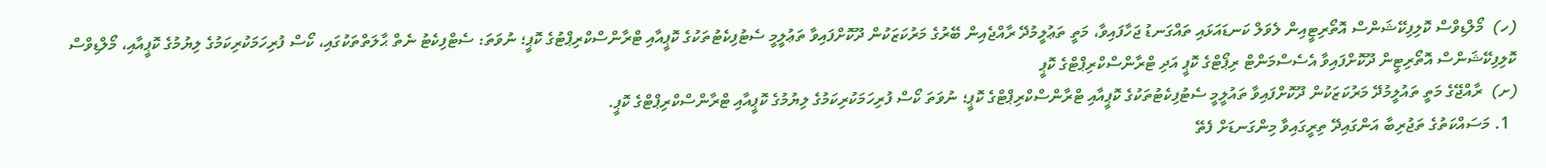(ހ)  މޯލްޑިވްސް ކޮލިފިކޭޝަންސް އޮތޯރިޓީއިން ލެވަލް ކަނޑައަޅައި ތައްގަނޑު ޖަހާފައިވާ، މަތީ ތަޢުލީމުދޭ ރާއްޖެއިން ބޭރުގެ މަރުކަޒަކުން ދޫކޮށްފައިވާ ތަޢުލީމީ ސެޓުފިކެޓުތަކުގެ ކޮޕީއާއި ޓްރާންސްކްރިޕްޓުގެ ކޮޕީ؛ ނުވަތަ: ސެޓްފިކެޓު ނެތް ޙާލަތްތަކުގައި، ކޯސް ފުރިހަމަކުރިކަމުގެ ލިޔުމުގެ ކޮޕީއާއި، މޯލްޑިވްސް ކޮލިފިކޭޝަންސް އޮތޯރިޓީން ދޫކޮށްފައިވާ އެސެސްމަންޓް ރިޕޯޓްގެ ކޮޕީ އަދި ޓްރާންސްކްރިޕްޓްގެ ކޮޕީ
(ށ)  ރާއްޖޭގެ މަތީ ތައުލީމުދޭ މަރުކަޒަކުން ދޫކޮށްފައިވާ ތައުލީމީ ސެޓުފިކެޓުތަކުގެ ކޮޕީއާއި ޓްރާންސްކްރިޕްޓްގެ ކޮޕީ؛ ނުވަތަ ކޯސް ފުރިހަމަކުރިކަމުގެ ލިޔުމުގެ ކޮޕީއާއި ޓްރާންސްކްރިޕްޓްގެ ކޮޕީ.
  1. މަސައްކަތުގެ ތަޖުރިބާ އަންގައިދޭ ތިރީގައިވާ މިންގަނޑަށް ފެތޭ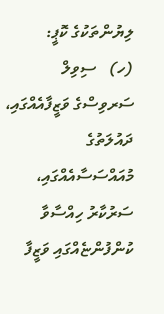ލިޔުންތަކުގެ ކޮޕީ:
(ހ)   ސިވިލް ސަރވިސްގެ ވަޒީފާއެއްގައި، ދައުލަތުގެ މުއައްސަސާއެއްގައި، ސަރުކާރު ހިއްސާވާ ކުންފުންޏެއްގައި ވަޒީފާ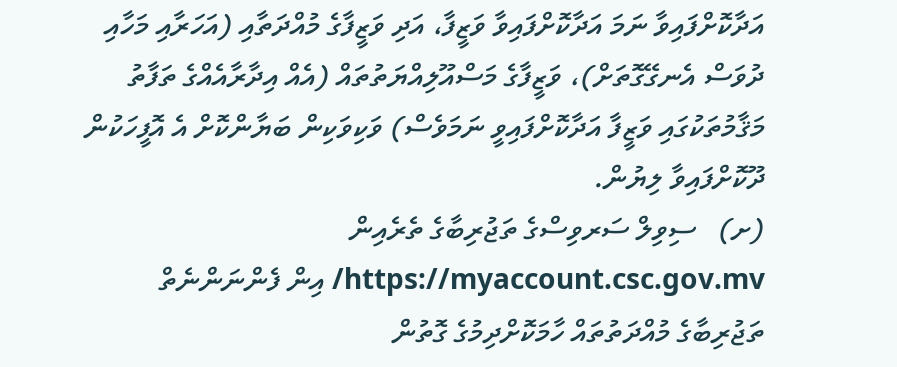އަދާކޮށްފައިވާ ނަމަ އަދާކޮށްފައިވާ ވަޒީފާ، އަދި ވަޒީފާގެ މުއްދަތާއި (އަހަރާއި މަހާއި ދުވަސް އެނގޭގޮތަށް)، ވަޒީފާގެ މަސްއޫލިއްޔަތުތައް (އެއް އިދާރާއެއްގެ ތަފާތު މަޤާމުތަކުގައި ވަޒީފާ އަދާކޮށްފައިވީ ނަމަވެސް) ވަކިވަކިން ބަޔާންކޮށް އެ އޮފީހަކުން ދޫކޮށްފައިވާ ލިޔުން.
(ށ)   ސިވިލް ސަރވިސްގެ ތަޖުރިބާގެ ތެރެއިން https://myaccount.csc.gov.mv/ އިން ފެންނަންނެތް ތަޖުރިބާގެ މުއްދަތުތައް ހާމަކޮށްދިމުގެ ގޮތުން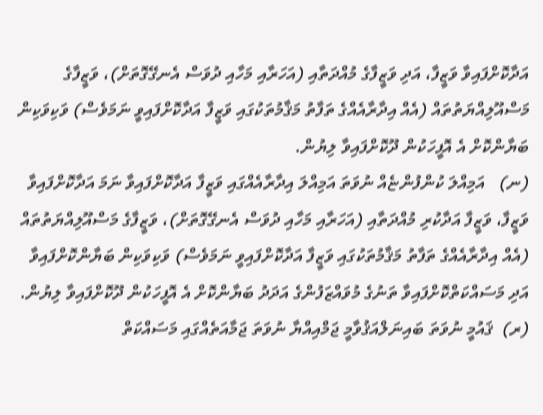އަދާކޮށްފައިވާ ވަޒީފާ، އަދި ވަޒީފާގެ މުއްދަތާއި (އަހަރާއި މަހާއި ދުވަސް އެނގޭގޮތަށް)، ވަޒީފާގެ މަސްއޫލިއްޔަތުތައް (އެއް އިދާރާއެއްގެ ތަފާތު މަޤާމުތަކުގައި ވަޒީފާ އަދާކޮށްފައިވީ ނަމަވެސް) ވަކިވަކިން ބަޔާންކޮށް އެ އޮފީހަކުން ދޫކޮށްފައިވާ ލިޔުން.
(ނ)   އަމިއްލަ ކުންފުންޏެއް ނުވަތަ އަމިއްލަ އިދާރާއެއްގައި ވަޒީފާ އަދާކޮށްފައިވާ ނަމަ އަދާކޮށްފައިވާ ވަޒީފާ، ވަޒީފާ އަދާކުރި މުއްދަތާއި (އަހަރާއި މަހާއި ދުވަސް އެނގޭގޮތަށް)، ވަޒީފާގެ މަސްއޫލިއްޔަތުތައް (އެއް އިދާރާއެއްގެ ތަފާތު މަޤާމުތަކުގައި ވަޒީފާ އަދާކޮށްފައިވީ ނަމަވެސް) ވަކިވަކިން ބަޔާންކޮށްފައިވާ އަދި މަސައްކަތްކޮށްފައިވާ ތަނުގެ މުވައްޒަފުންގެ އަދަދު ބަޔާންކޮށް އެ އޮފީހަކުން ދޫކޮށްފައިވާ ލިޔުން.
(ރ)  ޤައުމީ ނުވަތަ ބައިނަލްއަޤުވާމީ ޖަމްއިއްޔާ ނުވަތަ ޖަމާއަތެއްގައި މަސައްކަތް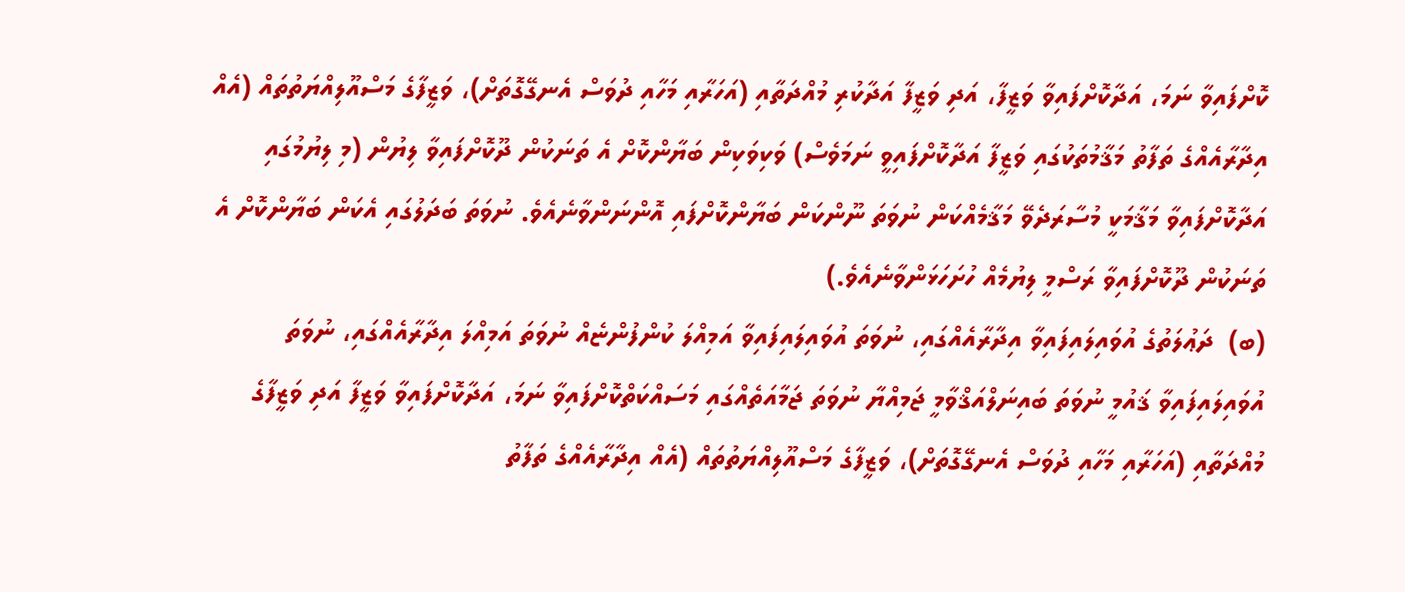ކޮށްފައިވާ ނަމަ، އަދާކޮށްފައިވާ ވަޒީފާ، އަދި ވަޒީފާ އަދާކުރި މުއްދަތާއި (އަހަރާއި މަހާއި ދުވަސް އެނގޭގޮތަށް)، ވަޒީފާގެ މަސްއޫލިއްޔަތުތައް (އެއް އިދާރާއެއްގެ ތަފާތު މަޤާމުތަކުގައި ވަޒީފާ އަދާކޮށްފައިވީ ނަމަވެސް) ވަކިވަކިން ބަޔާންކޮށް އެ ތަނަކުން ދޫކޮށްފައިވާ ލިޔުން (މި ލިޔުމުގައި އަދާކޮށްފައިވާ މަޤާމަކީ މުސާރަދެވޭ މަޤާމެއްކަން ނުވަތަ ނޫންކަން ބަޔާންކޮށްފައި އޮންނަންވާނެއެވެ. ނުވަތަ ބަދަލުގައި އެކަން ބަޔާންކޮށް އެ ތަނަކުން ދޫކޮށްފައިވާ ރަސްމީ ލިޔުމެއް ހުށަހަޅަންވާނެއެވެ.)
(ބ)  ދަޢުލަތުގެ އުވައިލައިފައިވާ އިދާރާއެއްގައި، ނުވަތަ އުވައިލައިފައިވާ އަމިއްލަ ކުންފުންޏެއް ނުވަތަ އަމިއްލަ އިދާރާއެއްގައި، ނުވަތަ އުވައިލައިފައިވާ ޤައުމީ ނުވަތަ ބައިނަލްއަޤްވާމީ ޖަމިއްޔާ ނުވަތަ ޖަމާއަތެއްގައި މަސައްކަތްކޮށްފައިވާ ނަމަ، އަދާކޮށްފައިވާ ވަޒީފާ އަދި ވަޒީފާގެ މުއްދަތާއި (އަހަރާއި މަހާއި ދުވަސް އެނގޭގޮތަށް)، ވަޒީފާގެ މަސްއޫލިއްޔަތުތައް (އެއް އިދާރާއެއްގެ ތަފާތު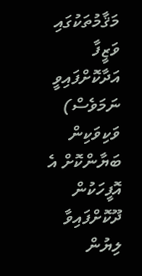މަޤާމުތަކުގައި ވަޒީފާ އަދާކޮށްފައިވީ ނަމަވެސް) ވަކިވަކިން ބަޔާންކޮށް އެ އޮފީހަކުން ދޫކޮށްފައިވާ ލިޔުން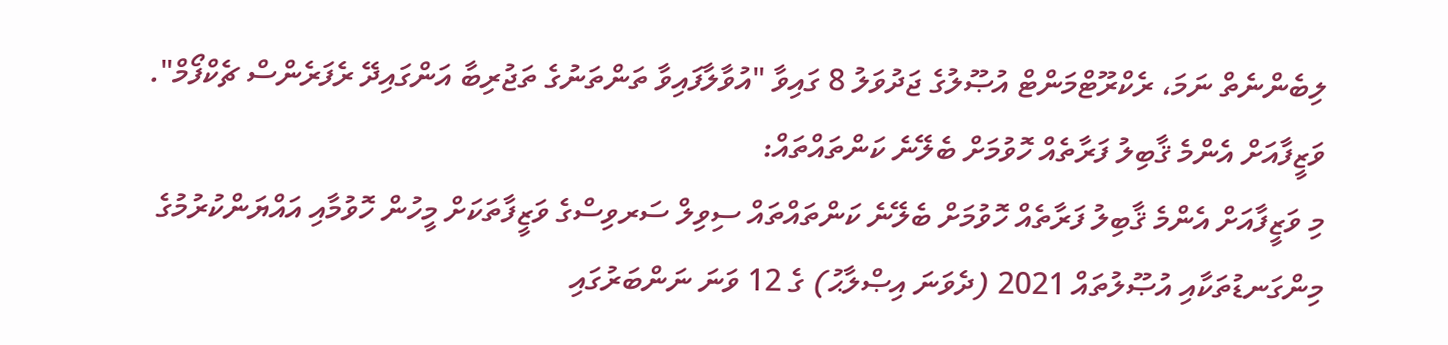ލިބެންނެތް ނަމަ، ރެކްރޫޓްމަންޓް އުޞޫލުގެ ޖަދުވަލު 8 ގައިވާ "އުވާލާފައިވާ ތަންތަނުގެ ތަޖުރިބާ އަންގައިދޭ ރެފަރެންސް ޗެކްފޯމް".
ވަޒީފާއަށް އެންމެ ޤާބިލު ފަރާތެއް ހޮވުމަށް ބެލޭނެ ކަންތައްތައް:
މި ވަޒީފާއަށް އެންމެ ޤާބިލު ފަރާތެއް ހޮވުމަށް ބެލޭނެ ކަންތައްތައް ސިވިލް ސަރވިސްގެ ވަޒީފާތަކަށް މީހުން ހޮވުމާއި އައްޔަންކުރުމުގެ މިންގަނޑުތަކާއި އުޞޫލުތައް 2021 (ދެވަނަ އިޞްލާޙު) ގެ 12 ވަނަ ނަންބަރުގައި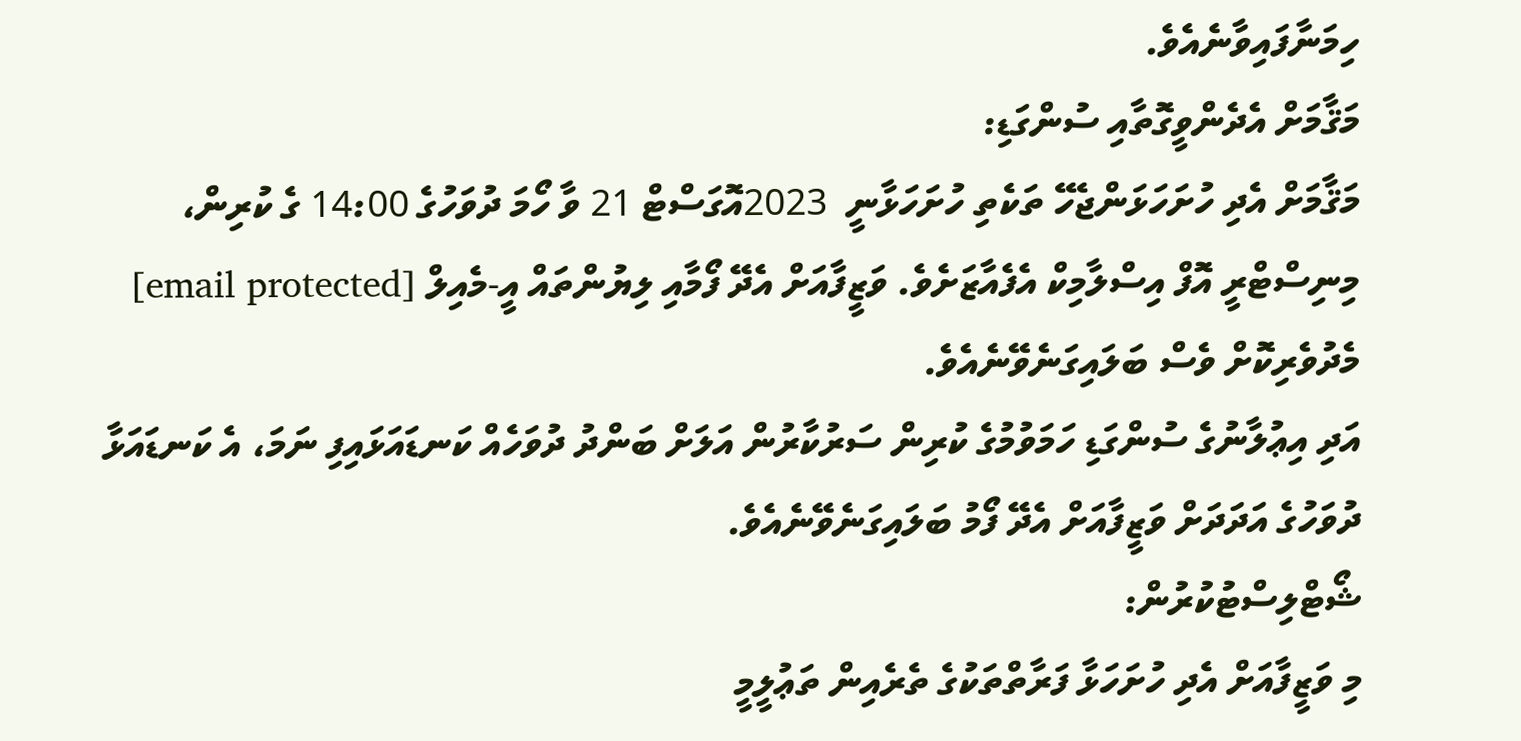ހިމަނާފައިވާނެއެވެ.
މަޤާމަށް އެދެންވީގޮތާއި ސުންގަޑި:
މަޤާމަށް އެދި ހުށަހަޅަންޖެހޭ ތަކެތި ހުށަހަޅާނީ  2023އޮގަސްޓް 21 ވާ ހޯމަ ދުވަހުގެ 14:00 ގެ ކުރިން، މިނިސްޓްރީ އޮފް އިސްލާމިކް އެފެއާޒަށެވެ. ވަޒީފާއަށް އެދޭ ފޯމާއި ލިޔުންތައް އީ-މެއިލް [email protected] މެދުވެރިކޮށް ވެސް ބަލައިގަނެވޭނެއެވެ.
އަދި އިޢުލާނުގެ ސުންގަޑި ހަމަވުމުގެ ކުރިން ސަރުކާރުން އަލަށް ބަންދު ދުވަހެއް ކަނޑައަޅައިފި ނަމަ، އެ ކަނޑައަޅާ ދުވަހުގެ އަދަދަށް ވަޒީފާއަށް އެދޭ ފޯމު ބަލައިގަނެވޭނެއެވެ.
ޝޯޓްލިސްޓުކުރުން:
މި ވަޒީފާއަށް އެދި ހުށަހަޅާ ފަރާތްތަކުގެ ތެރެއިން ތަޢުލީމީ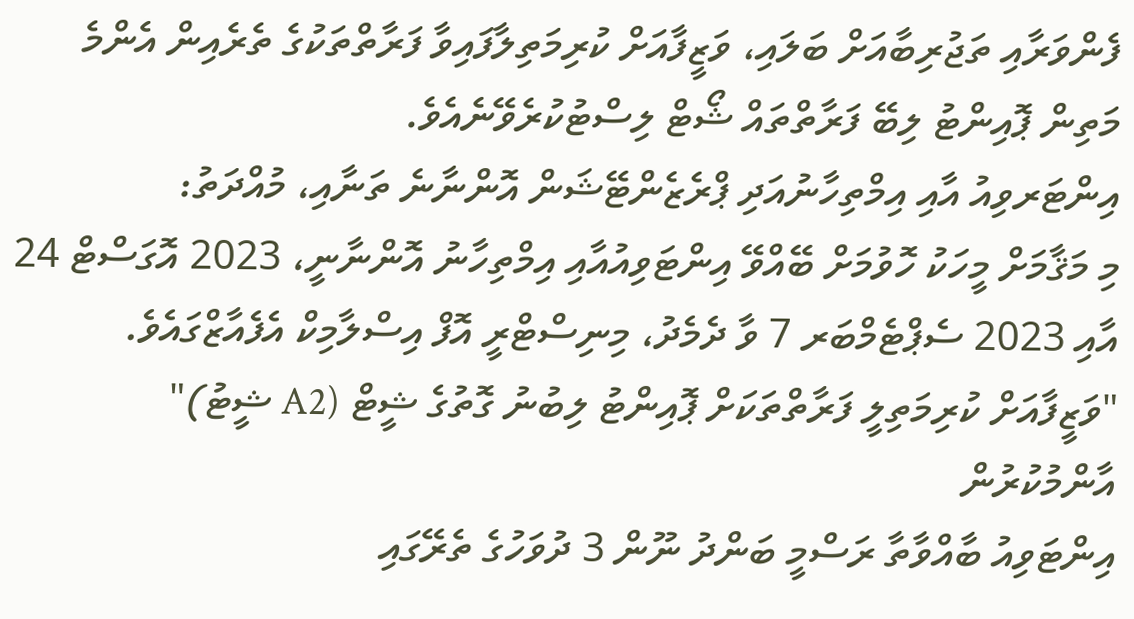ފެންވަރާއި ތަޖުރިބާއަށް ބަލައި، ވަޒީފާއަށް ކުރިމަތިލާފައިވާ ފަރާތްތަކުގެ ތެރެއިން އެންމެ މަތިން ޕޮއިންޓު ލިބޭ ފަރާތްތައް ޝޯޓް ލިސްޓުކުރެވޭނެއެވެ.
އިންޓަރވިއު އާއި އިމްތިހާނުއަދި ޕްރެޒެންޓޭޝަން އޮންނާނެ ތަނާއި، މުއްދަތު:
މި މަޤާމަށް މީހަކު ހޮވުމަށް ބޭއްވޭ އިންޓަވިއުއާއި އިމްތިހާނު އޮންނާނީ، 2023 އޮގަސްޓް 24 އާއި 2023 ސެޕްޓެމްބަރ 7 ވާ ދެމެދު، މިނިސްޓްރީ އޮފް އިސްލާމިކް އެފެއާޒްގައެވެ.
"ވަޒީފާއަށް ކުރިމަތިލީ ފަރާތްތަކަށް ޕޮއިންޓު ލިބުނު ގޮތުގެ ޝީޓް (A2 ޝީޓު)" އާންމުކުރުން
އިންޓަވިއު ބާއްވާތާ ރަސްމީ ބަންދު ނޫން 3 ދުވަހުގެ ތެރޭގައި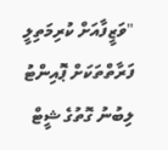"ވަޒީފާއަށް ކުރިމަތިލީ ފަރާތްތަކަށް ޕޮއިންޓު ލިބުނު ގޮތުގެ ޝީޓް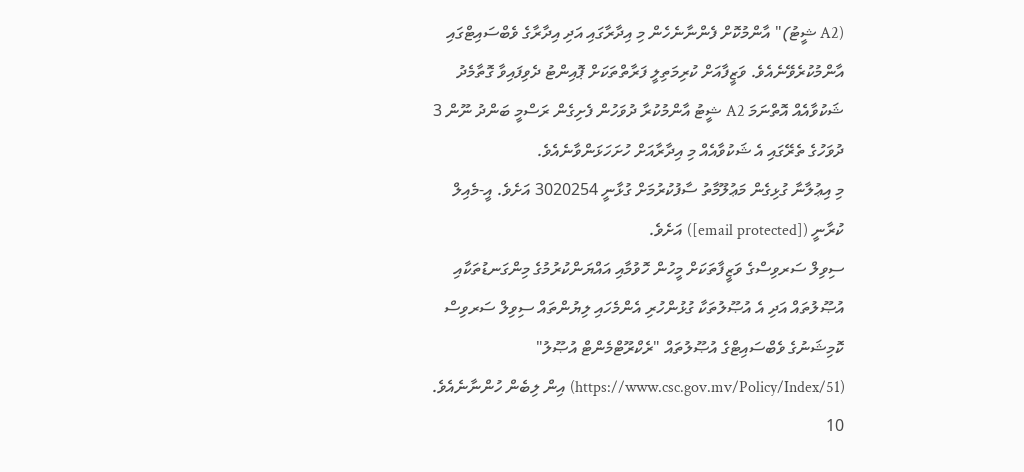(A2 ޝީޓު)" އާންމުކޮށް ފެންނާނެހެން މި އިދާރާގައި އަދި އިދާރާގެ ވެބްސައިޓްގައި އާންމުކުރެވޭނެއެވެ. ވަޒީފާއަށް ކުރިމަތިލީ ފަރާތްތަކަށް ޕޮއިންޓު ދެވިފައިވާ ގޮތާމެދު ޝަކުވާއެއް އޮތްނަމަ A2 ޝީޓު އާންމުކުރާ ދުވަހުން ފެށިގެން ރަސްމީ ބަންދު ނޫން 3 ދުވަހުގެ ތެރޭގައި އެ ޝަކުވާއެއް މި އިދާރާއަށް ހުށަހަޅަންވާނެއެވެ.
މި އިޢުލާނާ ގުޅިގެން މަޢުލޫމާތު ސާފުކުރުމަށް ގުޅާނީ 3020254 އަށެވެ. އީ-މެއިލް ކުރާނީ ([email protected]) އަށެވެ.
ސިވިލް ސަރވިސްގެ ވަޒީފާތަކަށް މީހުން ހޮވުމާއި އައްޔަންކުރުމުގެ މިންގަނޑުތަކާއި އުޞޫލުތައް އަދި އެ އުޞޫލުތަކާ ގުޅުންހުރި އެންމެހައި ލިޔުންތައް ސިވިލް ސަރވިސް ކޮމިޝަނުގެ ވެބްސައިޓްގެ އުޞޫލުތައް "ރެކްރޫޓްމެންޓް އުޞޫލު" (https://www.csc.gov.mv/Policy/Index/51) އިން ލިބެން ހުންނާނެއެވެ.
10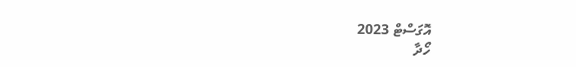އޮގަސްޓް 2023
ހޯދާ